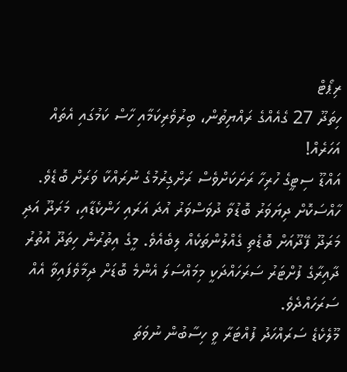ރިޕޯޓް
ހިތަދޫ 27 ގެއެއްގެ ރައްޔިތުން، ބިރުވެރިކަމާއި ހާސް ކަމުގައި އެތައް އަހަރެއް!
އައްޑޫ ސިޓީގެ ހުރިހާ ރަށަކަށްވެސް ރަށްގިރުމުގެ ނުރައްކާ ވަރަށް ބޮޑެވެ. ހާއްސަކޮށް ދިޔަވަރު ބޮޑުވާ ދުވަސްވަރު އުދަ އަރައި ހަންކެޑާއި، މަރަދޫ އަދި މަރަދޫ ފޭދޫއަށް ބޮޑެތި ގެއްލުންތަކެއް ލިބެއެވެ. މީގެ އިތުރުން ހިތަދޫ އުތުރު ދާއިރާގެ ފުށްޓަރު ސަރަހައްދަކީ މިމައްސަލަ އެންމެ ބޮޑަށް ދިމާވެފައިވާ އެއް ސަރަހައްދެވެ.
މޫލެކެޑެ ސަރައްހަދު ފުއްޓަރާ ވީ ހިސާބުން ނުވަތަ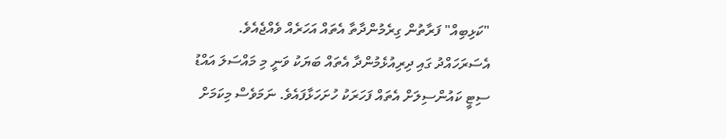"ކަޅިބިއް" ފަރާތުން ގިރެމުންދާތާ އެތައް އަހަރެއް ވެއްޖެއެވެ. އެސަރަހައްދު ގައި ދިރިއުޅެމުންދާ އެތައް ބަޔަކު ވަނީ މި މައްސަލަ އައްޑު ސިޓީ ކައުންސިލަށް އެތައް ފަހަރަކު ހުށަހަޅާފައެވެ. ނަމަވެސް މިކަމަށް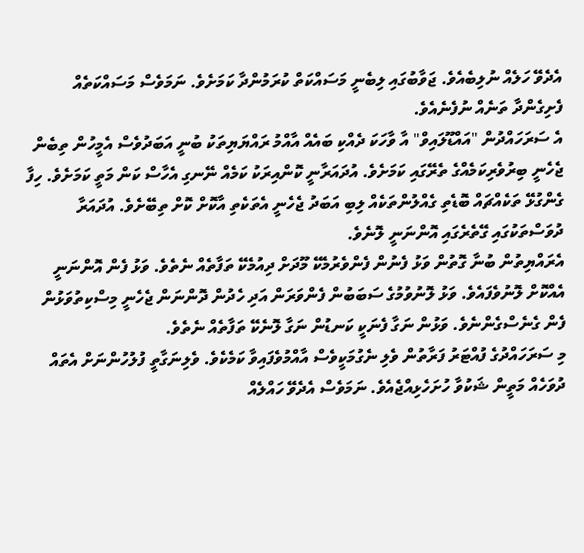އެދެވޭ ހަލެއް ނުލިބެއެވެ. ޖަވާބުގައި ލިބެނީ މަސައްކަތް ކުރަމުންދާ ކަމަށެވެ. ނަމަވެސް މަސައްކަތެއް ފެށިގެންދާ ތަނެއް ނުފެނެއެވެ.
އެ ސަރަހައްދުން "އައްޑޫލައިވް" އާ ވާހަކަ ދެއްކި ބައެއް އާއްމު ރައްޔަޔިތަކު ބުނީ އަބަދުވެސް އެމީހުން ތިބެން ޖެހެނީ ބިރުވެރިކަމެއްގެ ތެރޭގައި ކަމަށެވެ. އުދައަރާނީ ކޮންއިރަކު ކަމެއް ނޭނގި އެހާސް ކަން މަތީ ކަމަށެވެ. ހިފާ ގެންގުޅޭ ތަކެއްޗައް ބޮޑެތި ގެއްލުންތަކެއް ލިބި އަބަދު ޖެހެނީ އެތަކެތި އާކޮށް ކޮށް ތިބޭށެވެ. އުދައަރާ ދުވަސްތަކުގައި ގޭތެރެގައި އޮންނަނީ ލޮނެވެ.
އެރައްޔިތުން ބުނާ ގޮތުން ވަޅު ފެނުން ފެންވެރުމެކޭ މޫދަށް ދިއުމެކޭ ތަފާތެއް ނެތެވެ. ވަޅު ފެން އޮންނަނީ އެއްކޮށް ލޮނުވެފައެވެ. ވަޅު ލޮނުވުމުގެ ސަބަބުން ފެންވަރަން އަދި ހެދުން ދޮންނަން ޖެހެނީ މިސްކިތުވަޅުން ފެން ގެނެސްގެންނެވެ. ވަޅުން ނަގާ ފެނަކީ ކަނޑުން ނަގާ ލޮނެކޭ ތަފާތެއް ނެތެވެ.
މި ސަރަހައްދުގެ ފުއްޓަރު ފަރާތުން ވެލި ނެގުމަކީވެސް އާއްމުވެފައިވާ ކަމެކެވެ. ވެލިނަގާތީ ފުލުހުންނަށް އެތައް ދުވަހެއް މަތީން ޝަކުވާ ހުށަހެޅިއްޖެއެވެ. ނަމަވެސް އެދެވޭ ހައްލެއް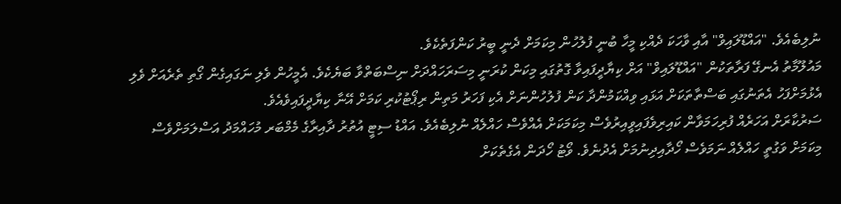ނުލިބެއެވެ. "އައްޑޫލައިވް" އާއި ވާހަކަ ދެއްކި މީހާ ބުނީ ފުލުހުން މިކަމަށް ދެނީ ބީރު ކަންފަތެކެވެ.
މައުލޫމާތު އެނގޭ ފަރާތަކުން "އައްޑޫލައިވް" އަށް ކިޔާދީފައިވާ ގޮތުގައި މިކަން ކުރަނީ މިސަރަހައްދަށް ނިސްބަތްވާ ބަޔެކެވެ. އެމީހުން ވެލި ނަގައިގެން ގޯތި ތެރެއަށް ވެލި އެޅުމަށްފަހު އެތަނުގައި ބަސްތާތަކަށް އަޅައި ވިއްކަމުންދާ ކަން ފުލުހުންނަށް އެކި ފަހަރު މަތިން ރިޕޯޓުކުރި ކަމަށް އޭނާ ކިޔާދީފައިވެއެވެ.
ސަރުކާރަށް އަހަރެއް ފުރިހަމަވާން ކައިރިވެފައިވީއިރުވެސް މިކަމަކަށް އެއްވެސް ހައްލެއް ނުލިބެއެވެ. އައްޑު ސިޓީ އުތުރު ދާއިރާގެ މެމްބަރ މުހައްމަދު އަސްލަމަށްވެސް މިކަމަށް ވަގުތީ ހައްލެއް ނަމަވެސް ހޯދާއިދިނުމަށް އެދުނެވެ. ވޯޓު ހޯދަން އެގެތެކަށް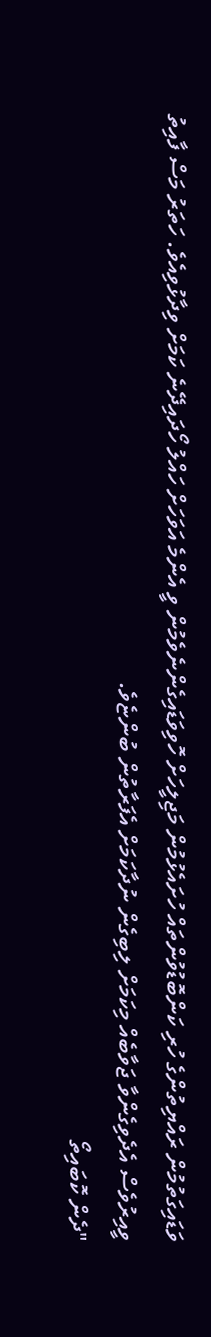ވަޑައިގަތުމުން ރައްޔިތުންގެ ހުރި ކަންބޮޑުވުންތައް ހުށައެޅުމުން މަޖިލީހަށް ހޮވިވަޑައިގެންނެވެމުން ވީ އެންމެ އަވަހަށް ހައްލު ހޯދައިދޭނެ ކަމަށް ވިދާޅުވިއެވެ. ހަތަރު މަސް ފާއިތު ވީއިރުވެސް އެދެވިގެންވާ ޖަވާބެއް މިކަމަށް ލިބިގެން ނުދާކަމަށް އެފަރާތުން ބުންޏެވެ.
"ދެން ކޮބައިތޯ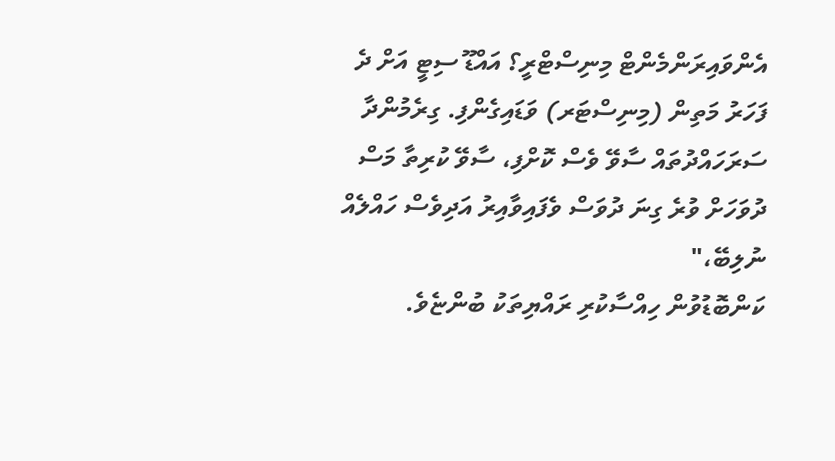އެންވައިރަންމެންޓް މިނިސްޓްރީ؟ އައްޑޫ ސިޓީ އަށް ދެ ފަހަރު މަތިން (މިނިސްޓަރ) ވަޑައިގެންފި. ގިރެމުންދާ ސަރަހައްދުތައް ސާވޭ ވެސް ކޮށްފި، ސާވޭ ކުރިތާ މަސް ދުވަހަށް ވުރެ ގިނަ ދުވަސް ވެފައިވާއިރު އަދިވެސް ހައްލެއް ނުލިބޭ،"
ކަންބޮޑުވުން ހިއްސާކުރި ރައްޔިތަކު ބުންޏެވެ.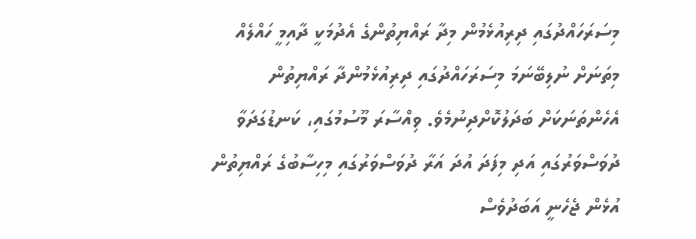މިސަރަހައްދުގައި ދިރިއުޅެމުން މިދާ ރައްޔިތުންގެ އެދުމަކީ ދާއިމީ ހައްލެއް މިތަނަށް ނުލިބޭނަމަ މިސަރަހައްދުގައި ދިރިއުޅެމުންދާ ރައްޔިތުން އެހެންތަނަކަށް ބަދަލުކޮށްދިނުމެވެ. ވިއްސާރަ މޫސުމުގައި، ކަނޑުގަދަވާ ދުވަސްވަރުގައި އަދި މިފަދަ އުދަ އަރާ ދުވަސްވަރުގައި މިހިސާބުގެ ރައްޔިތުން އުޅެން ޖެހެނީ އަބަދުވެސް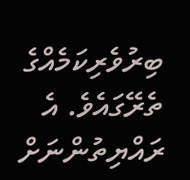ބިރުވެރިކަމެއްގެ ތެރޭގައެވެ. އެ ރައްޔިތުންނަށް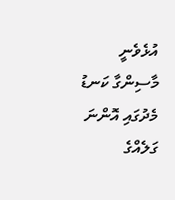އުޅެވެނީ މާސިންގާ ކަނޑު މެދުގައި އޮންނަ ގަލެއްގެ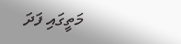މަތީގައި ފަދަ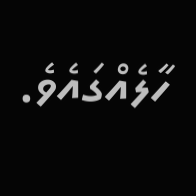ހާލެއްގައެވެ.